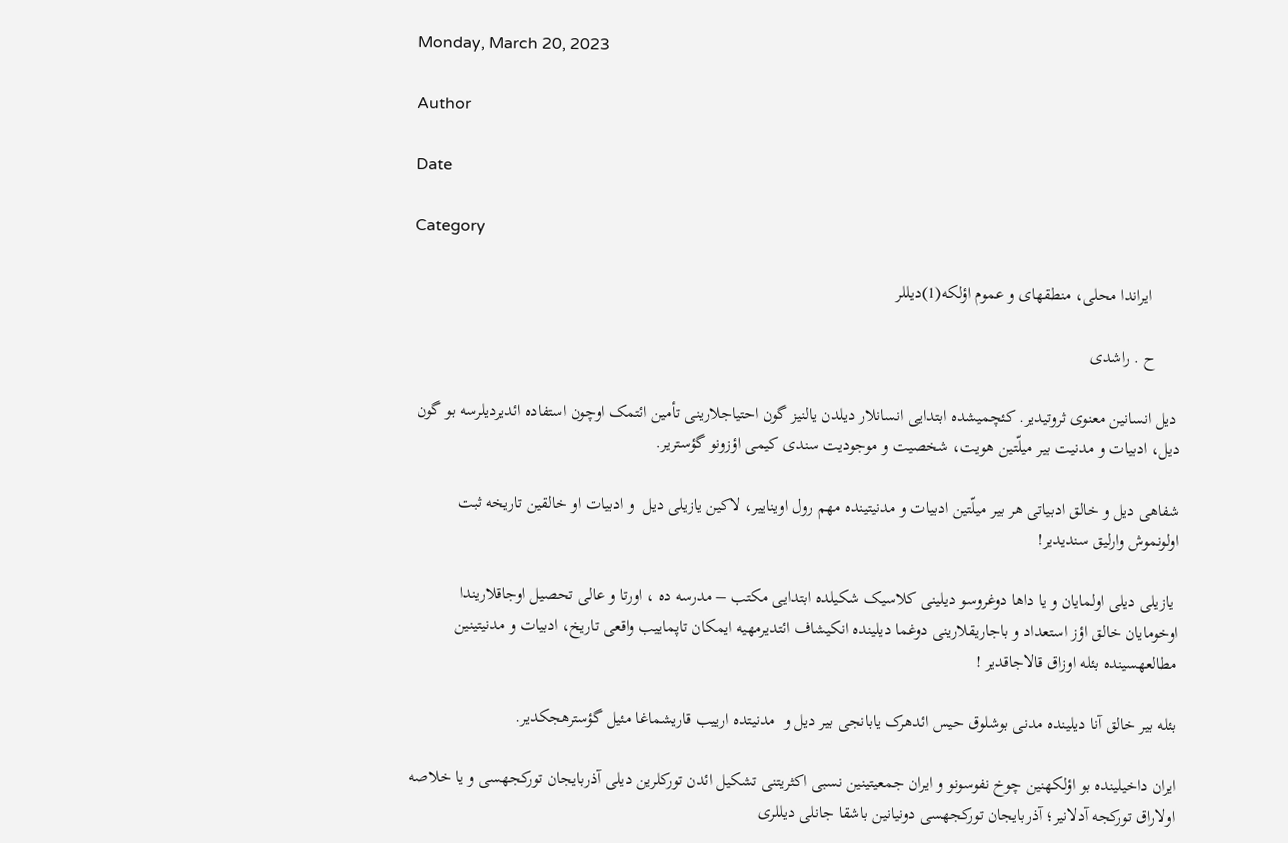Monday, March 20, 2023

Author

Date

Category

       ایراندا محلی، منطقهای و عموم اؤلکه(1)دیللر

      ح . راشدی

 دیل انسانین معنوی ثروتیدیر. کئچمیشده ابتدایی انسانلار دیلدن یالنیز گون احتیاجلارینی تأمین ائتمک اوچون استفاده ائدیردیلرسه بو گون دیل، ادبیات و مدنیت بیر میلّتین هویت، شخصیت و موجودیت سندی کیمی اؤزونو گؤستریر.

شفاهی دیل و خالق ادبیاتی هر بیر میلّتین ادبیات و مدنیتینده مهم رول اویناییر، لاکین یازیلی دیل  و ادبیات او خالقین تاریخه ثبت اولونموش وارلیق سندیدیر!

 یازیلی دیلی اولمایان و یا داها دوغروسو دیلینی کلاسیک شکیلده ابتدایی مکتب – مدرسه ده ، اورتا و عالی تحصیل اوجاقلاریندا اوخومایان خالق اؤز استعداد و باجاریقلارینی دوغما دیلینده انکیشاف ائتدیرمهیه ایمکان تاپماییب واقعی تاریخ، ادبیات و مدنیتینین مطالعهسینده بئله اوزاق قالاجاقدیر !

بئله بیر خالق آنا دیلینده مدنی بوشلوق حیس ائدهرک یابانجی بیر دیل و  مدنیتده ارییب قاریشماغا مئیل گؤسترهجکدیر.

ایران داخیلینده بو اؤلکهنین چوخ نفوسونو و ایران جمعیتینین نسبی اکثریتنی تشکیل ائدن تورکلرین دیلی آذربایجان تورکجهسی و یا خلاصه اولاراق تورکجه آدلانیر؛ آذربایجان تورکجهسی دونیانین باشقا جانلی دیللری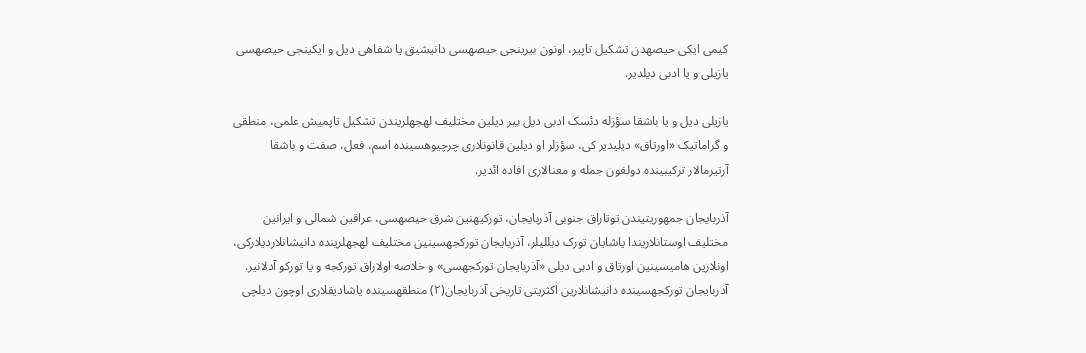کیمی ایکی حیصهدن تشکیل تاپیر، اونون بیرینجی حیصهسی دانیشیق یا شفاهی دیل و ایکینجی حیصهسی یازیلی و یا ادبی دیلدیر.

یازیلی دیل و یا باشقا سؤزله دئسک ادبی دیل بیر دیلین مختلیف لهجهلریندن تشکیل تاپمیش علمی، منطقی و گراماتیک «اورتاق» دیلیدیر کی، سؤزلر او دیلین قانونلاری چرچیوهسینده اسم، فعل، صفت و باشقا آرتیرمالار ترکیبینده دولغون جمله و معنالاری افاده ائدیر.

آذربایجان جمهوریتیندن توتاراق جنوبی آذربایجان، تورکیهنین شرق حیصهسی، عراقین شمالی و ایرانین  مختلیف اوستانلاریندا یاشایان تورک دیللیلر، آذربایجان تورکجهسینین مختلیف لهجهلرینده دانیشانلاردیلارکی، اونلارین هامیسینین اورتاق و ادبی دیلی «آذربایجان تورکجهسی» و خلاصه اولاراق تورکجه و یا تورکو آدلانیر. آذربایجان تورکجهسینده دانیشانلارین اکثریتی تاریخی آذربایجان(۲) منطقهسینده یاشادیقلاری اوچون دیلچی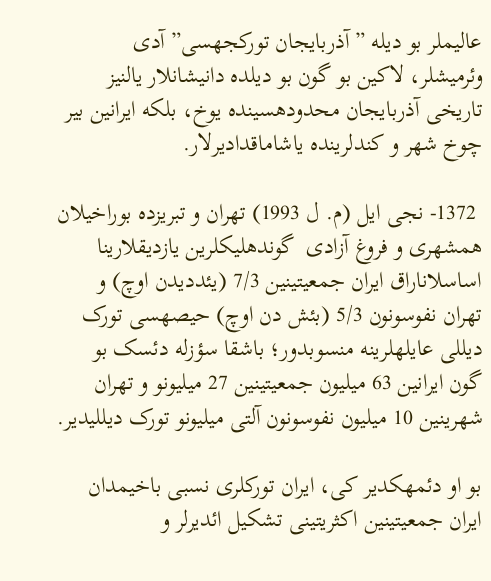عالیملر بو دیله ” آذربایجان تورکجهسی” آدی وئرمیشلر، لاکین بو گون بو دیلده دانیشانلار یالنیز تاریخی آذربایجان محدودهسینده یوخ، بلکه ایرانین بیر چوخ شهر و کندلرینده یاشاماقدادیرلار.

 1372- نجی ایل (م. ل 1993) تهران و تبریزده بوراخیلان همشهری و فروغ آزادی  گوندهلیکلرین یازدیقلارینا اساسلاناراق ایران جمعیتینین 7/3 (یئددیدن اوچ) و تهران نفوسونون 5/3 (بئش دن اوچ) حیصهسی تورک دیللی عایلهلرینه منسوبدور؛ باشقا سؤزله دئسک بو گون ایرانین 63 میلیون جمعیتینین 27 میلیونو و تهران شهرینین 10 میلیون نفوسونون آلتی میلیونو تورک دیللیدیر.

بو او دئمهکدیر کی، ایران تورکلری نسبی باخیمدان ایران جمعیتینین اکثریتینی تشکیل ائدیرلر و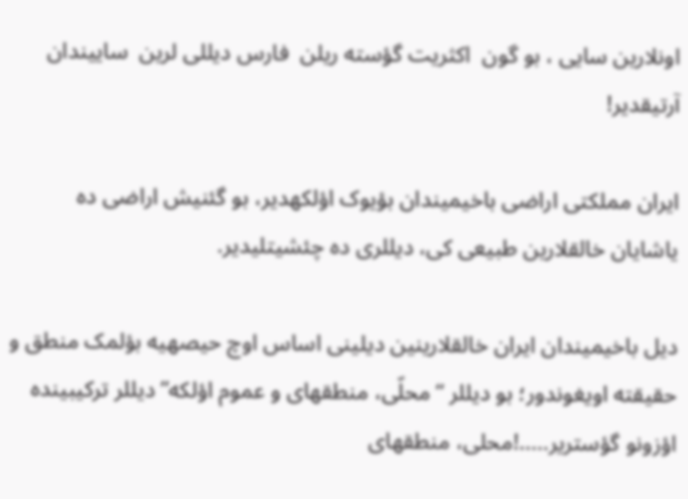اونلارین سایی ، بو گون  اکثریت گؤسته ریلن  فارس دیللی لرین  ساییندان آرتیقدیر!

ایران مملکتی اراضی باخیمیندان بؤیوک اؤلکهدیر، بو گئنیش اراضی ده یاشایان خالقلارین طبیعی کی، دیللری ده چئشیتلیدیر.

دیل باخیمیندان ایران خالقلارینین دیلینی اساس اوچ حیصهیه بؤلمک منطق و حقیقته اویغوندور؛ بو دیللر “محلّی، منطقهای و عموم اؤلکه” دیللر ترکیبینده اؤزونو گؤستریر…..!محلی، منطقهای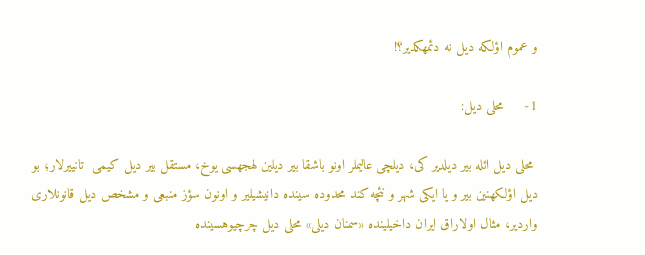و عموم اؤلکه دیل نه دئمهکدیر؟!

1-     محلی دیل:

 محلی دیل ائله بیر دیلدیر کی، دیلچی عالیملر اونو باشقا بیر دیلین لهجهسی یوخ، مستقل بیر دیل کیمی  تانییرلار؛ بو دیل اؤلکهنین بیر و یا ایکی شهر و نئچه کند محدوده سینده دانیشیلیر و اونون سؤز منبعی و مشخص دیل قانونلاری واردیر، مثال اولاراق ایران داخیلینده «سمنان دیلی» محلی دیل چرچیوهسینده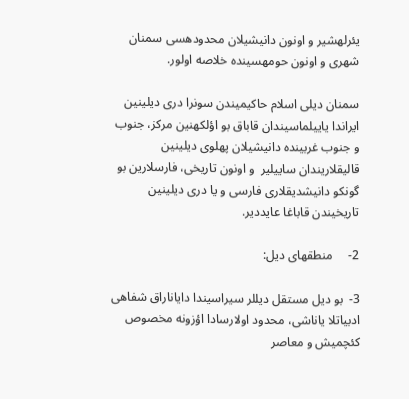یئرلهشیر و اونون دانیشیلان محدودهسی سمنان شهری و اونون حومهسینده خلاصه اولور.

سمنان دیلی اسلام حاکیمیندن سونرا دری دیلینین ایراندا یاییلماسیندان قاباق بو اؤلکهنین مرکز، جنوب و جنوب غربینده دانیشیلان پهلوی دیلینین قالیقلاریندان ساییلیر  و اونون تاریخی، فارسلارین بو گونکو دانیشدیقلاری فارسی و یا دری دیلینین تاریخیندن قاباغا عایددیر.

2-     منطقهای دیل:

3-  بو دیل مستقل دیللر سیراسیندا دایاناراق شفاهی ادبیاتلا یاناشی، محدود اولارسادا اؤزونه مخصوص کئچمیش و معاصر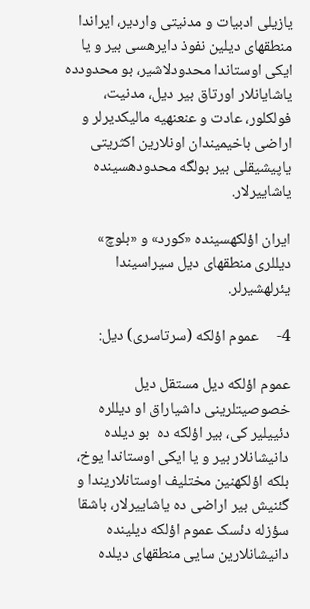یازیلی ادبیات و مدنیتی واردیر، ایراندا منطقهای دیلین نفوذ دایرهسی بیر و یا ایکی اوستاندا محدودلاشیر، بو محدودده یاشایانلار اورتاق بیر دیل، مدنیت، فولکلور، عادت و عنعنهیه مالیکدیرلر و اراضی باخیمیندان اونلارین اکثریتی یاپیشیقلی بیر بولگه محدودهسینده یاشاییرلار.

ایران اؤلکهسینده «کورد» و «بلوچ» دیللری منطقهای دیل سیراسیندا یئرلهشیرلر.

4-     عموم اؤلکه (سرتاسری) دیل:

عموم اؤلکه دیل مستقل دیل خصوصیتلرینی داشیاراق او دیللره دئییلیر کی، بیر اؤلکه ده  بو دیلده دانیشانلار بیر و یا ایکی اوستاندا یوخ، بلکه اؤلکهنین مختلیف اوستانلاریندا و گئنیش بیر اراضی ده یاشاییرلار، باشقا سؤزله دئسک عموم اؤلکه دیلینده دانیشانلارین سایی منطقهای دیلده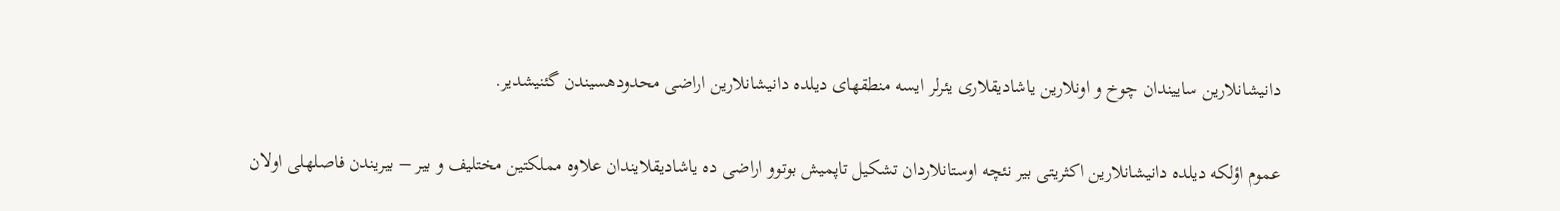دانیشانلارین ساییندان چوخ و اونلارین یاشادیقلاری یئرلر ایسه منطقهای دیلده دانیشانلارین اراضی محدودهسیندن گئنیشدیر.

عموم اؤلکه دیلده دانیشانلارین اکثریتی بیر نئچه اوستانلاردان تشکیل تاپمیش بوتوو اراضی ده یاشادیقلایندان علاوه مملکتین مختلیف و بیر – بیریندن فاصلهلی اولان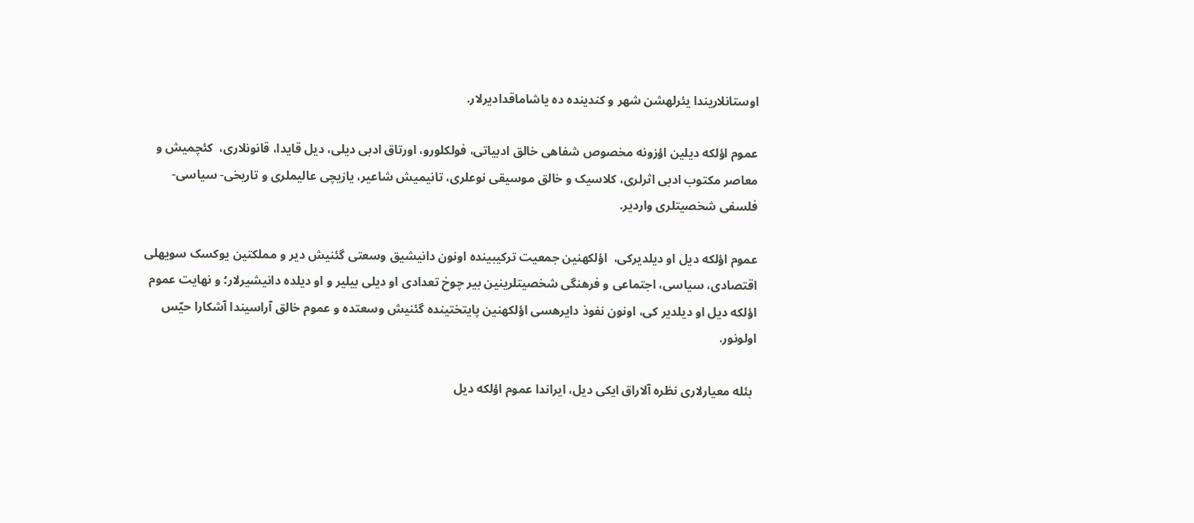اوستانلاریندا یئرلهشن شهر و کندینده ده یاشاماقدادیرلار.

عموم اؤلکه دیلین اؤزونه مخصوص شفاهی خالق ادبیاتی، فولکلورو، اورتاق ادبی دیلی، دیل قایدا، قانونلاری،  کئچمیش و معاصر مکتوب ادبی اثرلری، کلاسیک و خالق موسیقی نوعلری، تانیمیش شاعیر، یازیچی عالیملری و تاریخی- سیاسی- فلسفی شخصیتلری واردیر.

عموم اؤلکه دیل او دیلدیرکی،  اؤلکهنین جمعیت ترکیبینده اونون دانیشیق وسعتی گئنیش دیر و مملکتین یوکسک سویهلی اقتصادی، سیاسی، اجتماعی و فرهنگی شخصیتلرینین بیر چوخ تعدادی او دیلی بیلیر و او دیلده دانیشیرلار؛ و نهایت عموم اؤلکه دیل او دیلدیر کی، اونون نفوذ دایرهسی اؤلکهنین پایتختینده گئنیش وسعتده و عموم خالق آراسیندا آشکارا حیّس اولونور.

 بئله معیارلاری نظره آلاراق ایکی دیل، ایراندا عموم اؤلکه دیل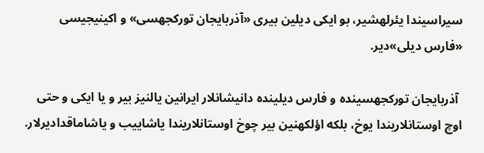سیراسیندا یئرلهشیر، بو ایکی دیلین بیری «آذربایجان تورکجهسی» و اکینیجیسی «فارس دیلی»دیر.

 آذربایجان تورکجهسینده و فارس دیلینده دانیشانلار ایرانین یالنیز بیر و یا ایکی و حتی اوچ اوستانلاریندا یوخ، بلکه اؤلکهنین بیر چوخ اوستانلاریندا یاشاییب و یاشاماقدادیرلار.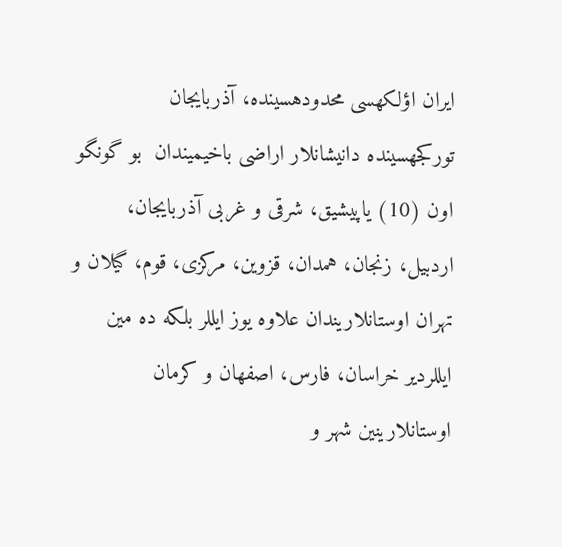ایران اؤلکهسی محدودهسینده، آذربایجان  تورکجهسینده دانیشانلار اراضی باخیمیندان  بو گونگو اون (10) یاپیشیق، شرقی و غربی آذربایجان، اردبیل، زنجان، همدان، قزوین، مرکزی، قوم، گیلان و تهران اوستانلاریندان علاوه یوز ایللر بلکه ده مین ایللردیر خراسان، فارس، اصفهان و کرمان اوستانلارینین شهر و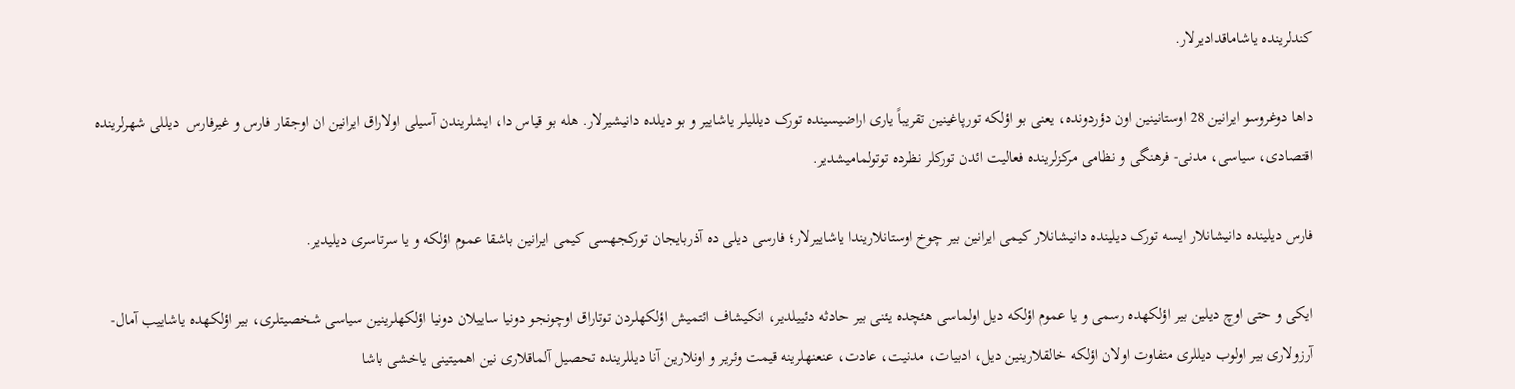کندلرینده یاشاماقدادیرلار.

داها دوغروسو ایرانین 28 اوستانینین اون دؤردونده، یعنی بو اؤلکه تورپاغینین تقریباً یاری اراضیسینده تورک دیللیلر یاشاییر و بو دیلده دانیشیرلار. هله بو قیاس دا، ایشلریندن آسیلی اولاراق ایرانین ان اوجقار فارس و غیرفارس  دیللی شهرلرینده اقتصادی، سیاسی، مدنی- فرهنگی و نظامی مرکزلرینده فعالیت ائدن تورکلر نظرده توتولمامیشدیر.

فارس دیلینده دانیشانلار ایسه تورک دیلینده دانیشانلار کیمی ایرانین بیر چوخ اوستانلاریندا یاشاییرلار؛ فارسی دیلی ده آذربایجان تورکجهسی کیمی ایرانین باشقا عموم اؤلکه و یا سرتاسری دیلیدیر.

ایکی و حتی اوچ دیلین بیر اؤلکهده رسمی و یا عموم اؤلکه دیل اولماسی هئچده یئنی بیر حادثه دئییلدیر، انکیشاف ائتمیش اؤلکهلردن توتاراق اوچونجو دونیا ساییلان دونیا اؤلکهلرینین سیاسی شخصیتلری، بیر اؤلکهده یاشاییب آمال- آرزولاری بیر اولوب دیللری متفاوت اولان اؤلکه خالقلارینین دیل، ادبیات، مدنیت، عادت، عنعنهلرینه قیمت وئریر و اونلارین آنا دیللرینده تحصیل آلماقلاری نین اهمیتینی یاخشی باشا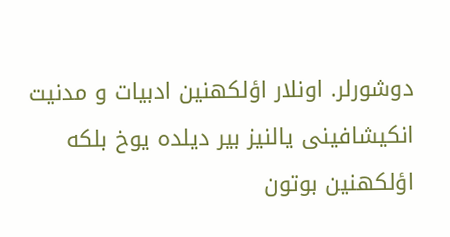دوشورلر. اونلار اؤلکهنین ادبیات و مدنیت انکیشافینی یالنیز بیر دیلده یوخ بلکه اؤلکهنین بوتون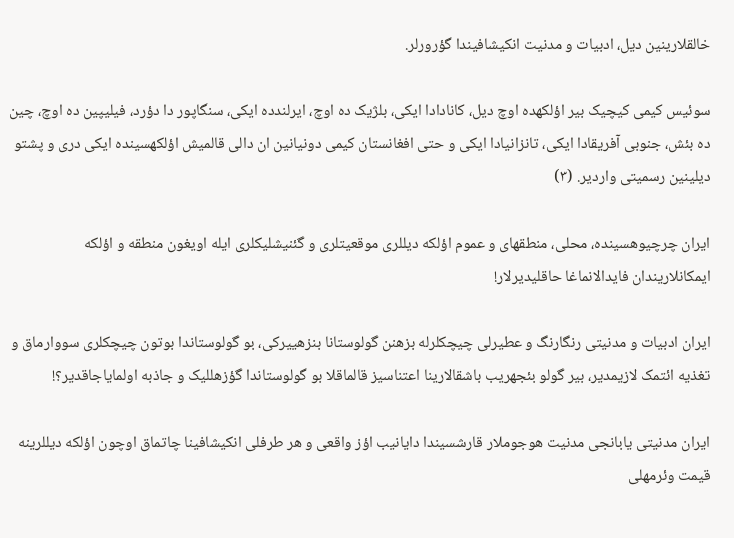خالقلارینین دیل، ادبیات و مدنیت انکیشافیندا گؤرورلر.

سوئیس کیمی کیچیک بیر اؤلکهده اوچ دیل، کانادادا ایکی، بلژیک ده اوچ، ایرلندده ایکی، سنگاپور دا دؤرد، فیلیپین ده اوچ، چین ده بئش، جنوبی آفریقادا ایکی، تانزانیادا ایکی و حتی افغانستان کیمی دونیانین ان دالی قالمیش اؤلکهسینده ایکی دری و پشتو دیلینین رسمیتی واردیر. (۳)

ایران چرچیوهسینده، محلی، منطقهای و عموم اؤلکه دیللری موقعیتلری و گئنیشلیکلری ایله اویغون منطقه و اؤلکه ایمکانلاریندان فایدالانماغا حاقلیدیرلار!

ایران ادبیات و مدنیتی رنگارنگ و عطیرلی چیچکلرله بزهنن گولوستانا بنزهییرکی، بو گولوستاندا بوتون چیچکلری سووارماق و تغذیه ائتمک لازیمدیر، بیر گولو بئجهریب باشقالارینا اعتناسیز قالماقلا بو گولوستاندا گؤزهللیک و جاذبه اولمایاجاقدیر؟!

ایران مدنیتی یابانجی مدنیت هوجوملار قارشسیندا دایانیب اؤز واقعی و هر طرفلی انکیشافینا چاتماق اوچون اؤلکه دیللرینه قیمت وئرمهلی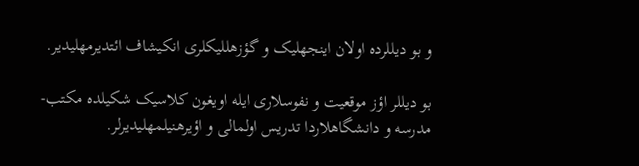و بو دیللرده اولان اینجهلیک و گؤزهللیکلری انکیشاف ائتدیرمهلیدیر.

بو دیللر اؤز موقعیت و نفوسلاری ایله اویغون کلاسیک شکیلده مکتب- مدرسه و دانشگاهلاردا تدریس اولمالی و اؤیرهنیلمهلیدیرلر.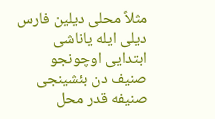مثلاً محلی دیلین فارس دیلی ایله یاناشی ابتدایی اوچونجو صنیف دن بئشینجی صنیفه قدر محل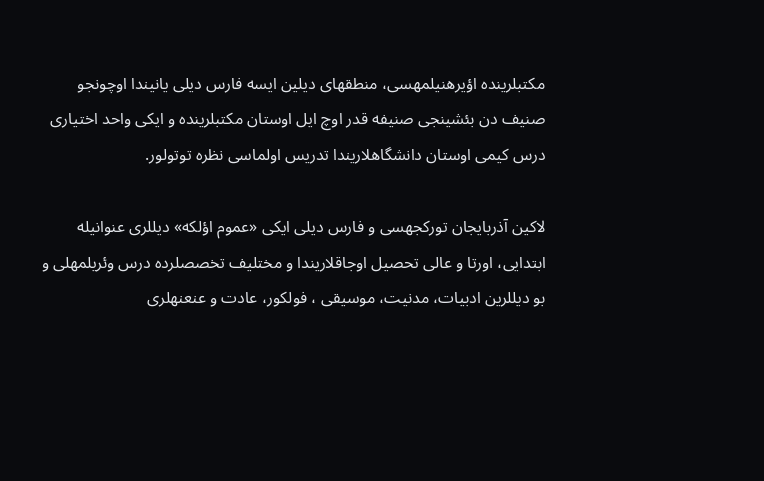مکتبلرینده اؤیرهنیلمهسی، منطقهای دیلین ایسه فارس دیلی یانیندا اوچونجو صنیف دن بئشینجی صنیفه قدر اوچ ایل اوستان مکتبلرینده و ایکی واحد اختیاری درس کیمی اوستان دانشگاهلاریندا تدریس اولماسی نظره توتولور.

لاکین آذربایجان تورکجهسی و فارس دیلی ایکی «عموم اؤلکه» دیللری عنوانیله ابتدایی، اورتا و عالی تحصیل اوجاقلاریندا و مختلیف تخصصلرده درس وئریلمهلی و بو دیللرین ادبیات، مدنیت، موسیقی ، فولکور، عادت و عنعنهلری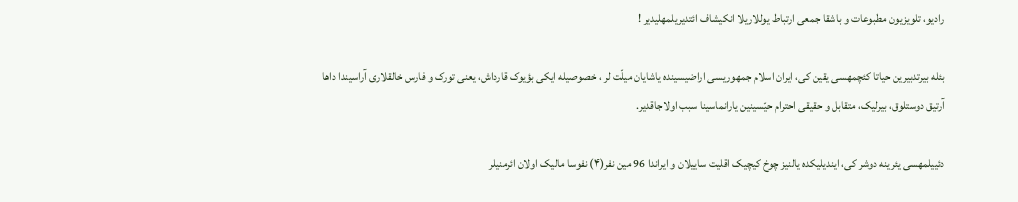رادیو، تلویزیون مطبوعات و باشقا جمعی ارتباط یوللاریلا انکیشاف ائتدیریلمهلیدیر !

بئله بیرتدبیرین حیاتا کئچمهسی یقین کی، ایران اسلام جمهوریسی اراضیسینده یاشایان میلّت لر ، خصوصیله ایکی بؤیوک قارداش، یعنی تورک و فارس خالقلاری آراسیندا داها آرتیق دوستلوق، بیرلیک، متقابل و حقیقی احترام حیّسینین یارانماسینا سبب اولاجاقدیر.

دئییلمهسی یئرینه دوشر کی، ایندیلیکده یالنیز چوخ کیچیک اقلیت ساییلان و ایراندا 96 مین نفر(۴) نفوسا مالیک اولان ائرمنیلر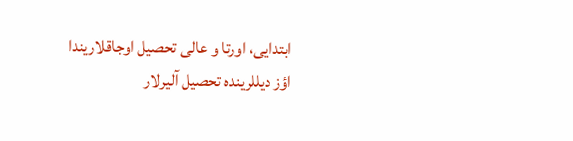ابتدایی، اورتا و عالی تحصیل اوجاقلاریندا اؤز دیللرینده تحصیل آلیرلار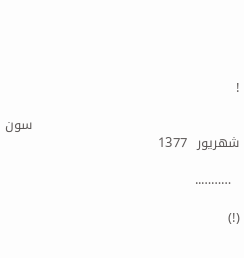!

                                               سون     شهریور  1377

  ………..

(!)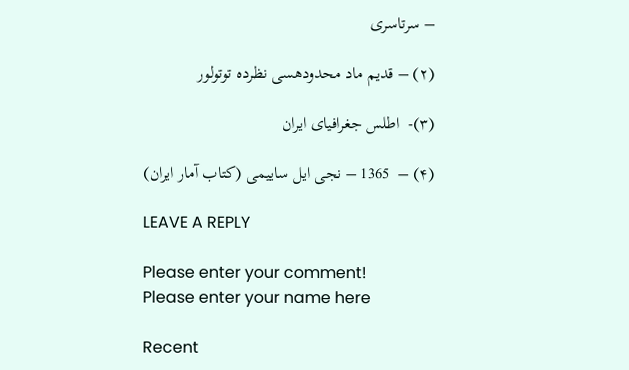– سرتاسری

(۲) – قدیم ماد محدودهسی نظرده توتولور

(۳)-  اطلس جغرافیای ایران

(۴) –  1365 – نجی ایل ساییمی (کتاب آمار ایران)

LEAVE A REPLY

Please enter your comment!
Please enter your name here

Recent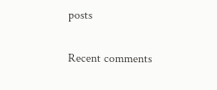posts

Recent comments